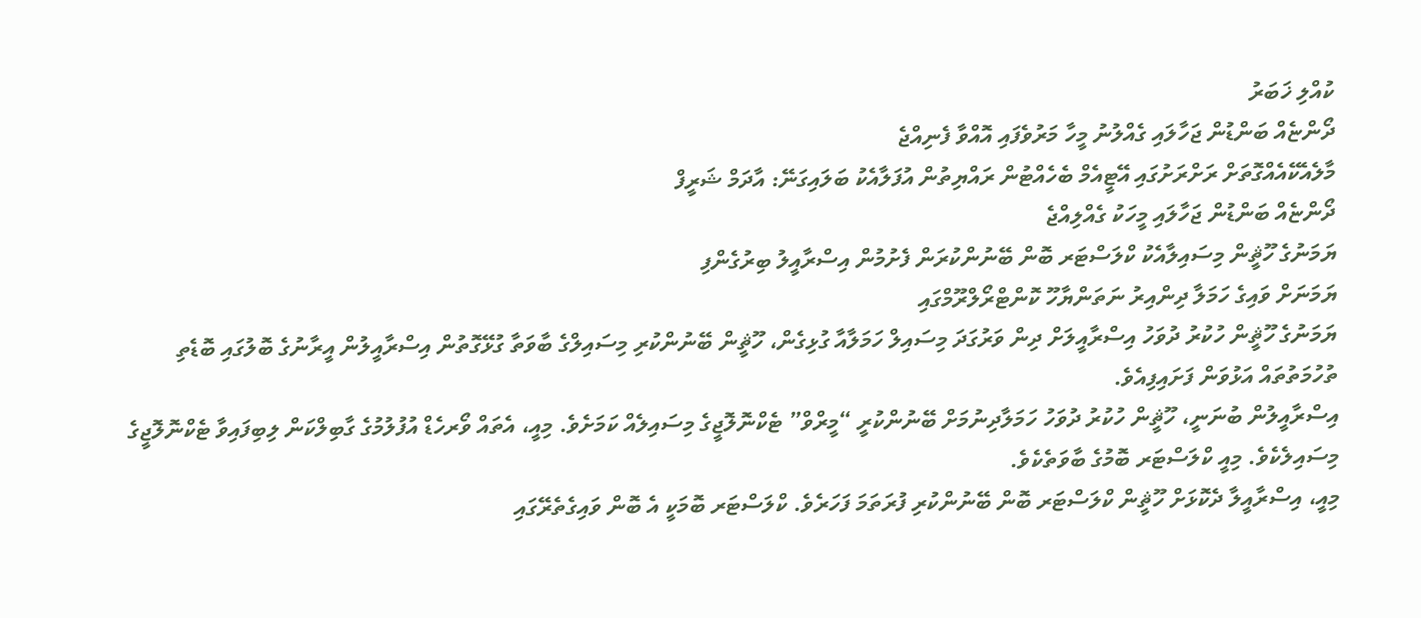ކުއްލި ޚަބަރު
ދޯންޏެއް ބަންޑުން ޖަހާލައި ގެއްލުނު މީހާ މަރުވެފައި އޮއްވާ ފެނިއްޖެ
މާލެއެކޭއެއްގޮތަށް ރަށްރަށުގައި އޭޓީއެމް ބެހެއްޓުން ރައްޔިތުން އުފަލާއެކު ބަލައިގަނޭ: އާދަމް ޝަރީފް
ދޯންޏެއް ބަންޑުން ޖަހާލައި މީހަކު ގެއްލިއްޖެ
ޔަމަނުގެ ހޫޘީން މިސައިލާއެކު ކްލަސްޓަރ ބޮން ބޭނުންކުރަން ފެށުމުން އިސްރާއީލު ބިރުގެންފި
ޔަމަނަށް ވައިގެ ހަމަލާ ދިންއިރު ނަތަންޔާހޫ ކޮންޓްރޯލްރޫމްގައި
ޔަމަނުގެ ހޫޘީން ހުކުރު ދުވަހު އިސްރާއީލަށް ދިން ވަރުގަދަ މިސައިލް ހަމަލާއާ ގުޅިގެން، ހޫޘީން ބޭނުންކުރި މިސައިލްގެ ބާވަތާ ގުޅޭގޮތުން އިސްރާއީލުން އީރާނުގެ ބޮލުގައި ބޮޑެތި ތުހުމަތުތައް އަޅުވަން ފަށައިފިއެވެ.
އިސްރާއީލުން ބުނަނީ، ހޫޘީން ހުކުރު ދުވަހު ހަމަލާދިނުމަށް ބޭނުންކުރީ “މީރްވް” ޓެކްނޮލޮޖީގެ މިސައިލެއް ކަމަށެވެ. މިއީ، އެތައް ވޯރހެޑް އުފުލުމުގެ ގާބިލްކަން ލިބިފައިވާ ޓެކްނޮލޮޖީގެ މިސައިލެކެވެ. މިއީ ކްލަސްޓަރ ބޮމުގެ ބާވަތެކެވެ.
މިއީ، އިސްރާއީލާ ދެކޮޅަށް ހޫޘީން ކްލަސްޓަރ ބޮން ބޭނުންކުރި ފުރަތަމަ ފަހަރެވެ. ކްލަސްޓަރ ބޮމަކީ އެ ބޮން ވައިގެތެރޭގައި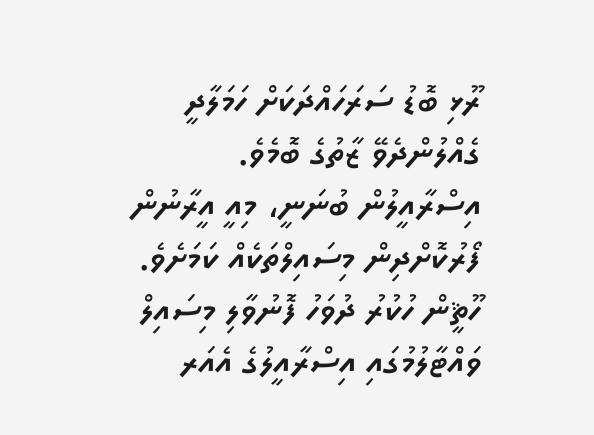ރޫޅި ބޮޑު ސަރަހައްދަކަށް ހަމަލާދީ ގެއްލުންދެވޭ ޒާތުގެ ބޮމެވެ.
އިސްރާއީލުން ބުނަނީ، މިއީ އީރާނުން ފޯރުކޮށްދިން މިސައިލްތަކެއް ކަމަށެވެ.
ހޫޘީން ހުކުރު ދުވަހު ފޮނުވާލި މިސައިލް ވައްޓާލުމުގައި އިސްރާއީލުގެ އެއަރ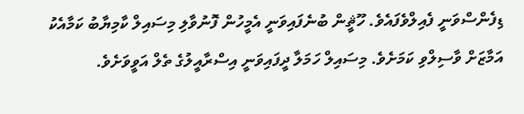ޑިފެންސްވަނީ ފެއިލްވެފައެވެ. ހޫޘީން ބުނެފައިވަނީ އެމީހުން ފޮނުވާލި މިސައިލް ކާމިޔާބު ކަމާއެކު އަމާޒަށް ވާސިލްވި ކަމަށެވެ. މިސައިލް ހަމަލާ ދީފައިވަނީ އިސްރާއީލުގެ ތެލް އަވީވަށެވެ.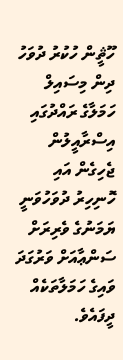ހޫޘީން ހުކުރު ދުވަހު ދިން މިސައިލް ހަމަލާގެ ރައްދުގައި އިސްރާއީލުން ޖެހިގެން އައި ހޮނިހިރު ދުވަހުވަނީ ޔަމަނުގެ ވެރިރަށް ސަންޢާއަށް ވަރުގަދަ ވައިގެ ހަމަލާތަކެއް ދީފައެވެ.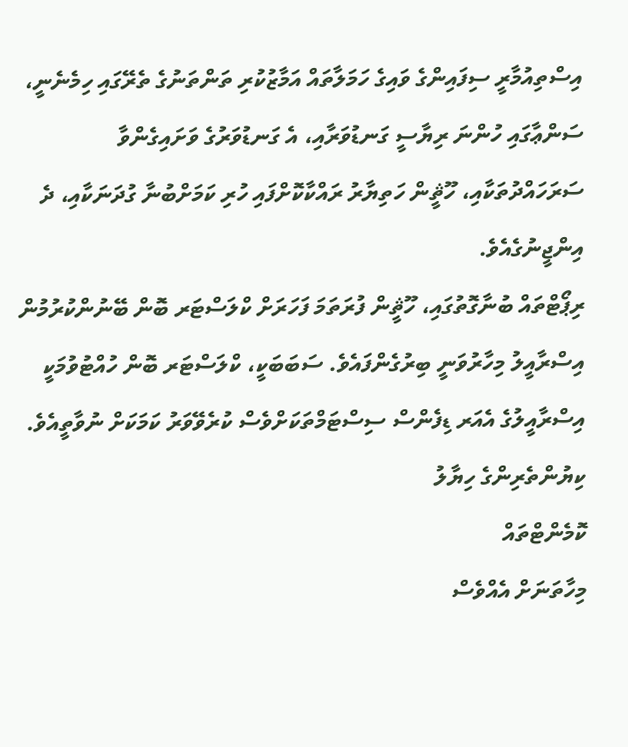އިސްތިއުމާރީ ސިފައިންގެ ވައިގެ ހަމަލާތައް އަމާޒުކުރި ތަންތަނުގެ ތެރޭގައި ހިމެނެނީ، ސަންޢާގައި ހުންނަ ރިޔާސީ ގަނޑުވަރާއި، އެ ގަނޑުވަރުގެ ވަށައިގެންވާ ސަރަހައްދުތަކާއި، ހޫޘީން ހަތިޔާރު ރައްކާކޮށްފައި ހުރި ކަމަށްބުނާ ގުދަނަކާއި، ދެ އިންޖީނުގެއެވެ.
ރިޕޯޓްތައް ބުނާގޮތުގައި، ހޫޘީން ފުރަތަމަ ފަހަރަށް ކްލަސްޓަރ ބޮން ބޭނުންކުރުމުން އިސްރާއީލު މިހާރުވަނީ ބިރުގެންފައެވެ. ސަބަބަކީ، ކްލަސްޓަރ ބޮން ހުއްޓުވުމަކީ އިސްރާއީލުގެ އެއަރ ޑިފެންސް ސިސްޓަމްތަކަށްވެސް ކުރެވޭވަރު ކަމަކަށް ނުވާތީއެވެ.
ކިޔުންތެރިންގެ ހިޔާލު
ކޮމެންޓްތައް
މިހާތަނަށް އެއްވެސް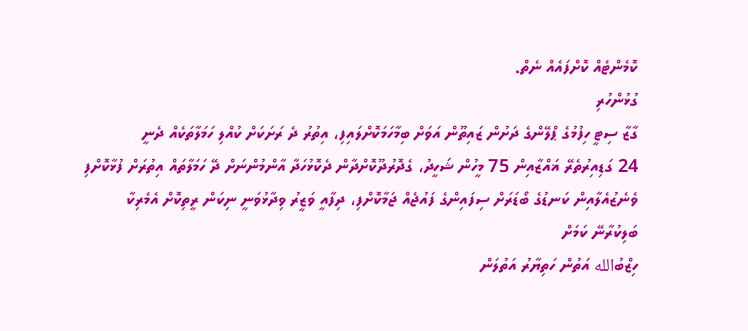ކޮމެންޓެއް ކޮށްފައެއް ނެތް.
ގުޅުންހުރި
ގާޒާ ސިޓީ ހިފުމުގެ ޕްލޭންގެ ދަށުން ޒައިތޫން އަވަށް ބިމާހަމަކޮށްލައިފި، އިތުރު ދެ ރަށަކަށް ކުއްލި ހަމަލާތަކެއް ދެނީ
24 ގަޑިއިރުތެރޭ ޣައްޒާއިން 75 މީހުން ޝަހީދު، ގެދޮރުދޫކޮށްދާން ދެކޮޅުހަދާ އާންމުންނަށް ދޭ ހަމަލާތައް އިތުރަށް ފުޅާކޮށްފި
ވެނެޒުއެލާއިން ކަނޑުގެ ބޯޑަރަށް ސިފައިންގެ ފައުޖެއް ޖަމާކޮށްފި، ދިފާއީ ވަޒީރު ވިދާޅުވަނީ ނިކަން ރީތިކޮށް އެމެރިކާ ބަލިކުރާނޭ ކަމަށް
ހިޒްބުالله އަތުން ހަތިޔާރު އަތުލަން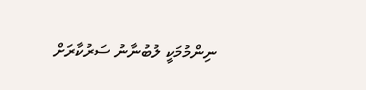ނިންމުމަކީ ލުބުނާނު ސަރުކާރަށް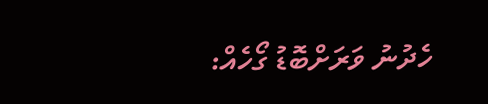ހެދުނު ވަރަށްބޮޑު ގޯހެއް: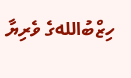ހިޒްބުاللهގެ ވެރިޔާ